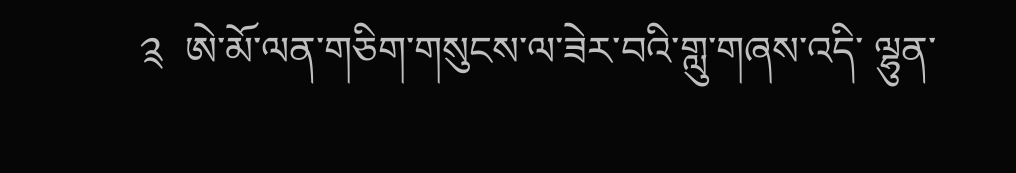༉  ཨེ་མོ་ལན་གཅིག་གསུངས་ལ་ཟེར་བའི་གླུ་གཞས་འདི་ ལྷུན་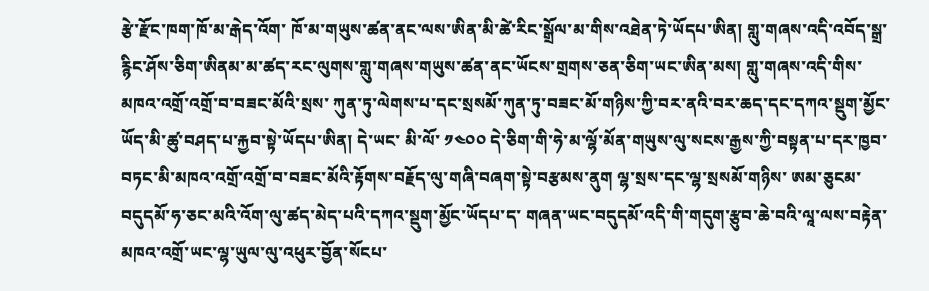རྩེ་རྫོང་ཁག་ཁོ་མ་རྒེད་འོག་ ཁོ་མ་གཡུས་ཚན་ནང་ལས་ཨིན་མི་ཚེ་རིང་སྒྲོལ་མ་གིས་འཐེན་ཏེ་ཡོདཔ་ཨིན། གླུ་གཞས་འདི་འབོད་སྒྲ་རྙིང་ཤོས་ཅིག་ཨིནམ་མ་ཚད་རང་ལུགས་གླུ་གཞས་གཡུས་ཚན་ནང་ཡོངས་གྲགས་ཅན་ཅིག་ཡང་ཨིན་མས། གླུ་གཞས་འདི་གིས་ མཁའ་འགྲོ་འགྲོ་བ་བཟང་མོའི་སྲས་ ཀུན་ཏུ་ལེགས་པ་དང་སྲསམོ་ཀུན་ཏུ་བཟང་མོ་གཉིས་ཀྱི་བར་ནའི་བར་ཆད་དང་དཀའ་སྡུག་མྱོང་ཡོད་མི་ཚུ་བཤད་པ་རྐྱབ་སྟེ་ཡོདཔ་ཨིན། དེ་ཡང་ མི་ལོ་ ༡༤༠༠ དེ་ཅིག་གི་ཧེ་མ་ལྷོ་མོན་གཡུས་ལུ་སངས་རྒྱས་ཀྱི་བསྟན་པ་དར་ཁྱབ་བཏང་མི་མཁའ་འགྲོ་འགྲོ་བ་བཟང་མོའི་རྟོགས་བརྗོད་ལུ་གཞི་བཞག་སྟེ་བརྩམས་ནུག ལྷ་སྲས་དང་ལྷ་སྲསམོ་གཉིས་ ཨམ་ཅུངམ་བདུདམོ་ཧ་ཅང་མའི་འོག་ལུ་ཚད་མེད་པའི་དཀའ་སྡུག་མྱོང་ཡོདཔ་ད་ གཞན་ཡང་བདུདམོ་འདི་གི་གདུག་རྩུབ་ཆེ་བའི་ལཱ་ལས་བརྟེན་ མཁའ་འགྲོ་ཡང་ལྷ་ཡུལ་ལུ་འཕུར་བྱོན་སོངཔ་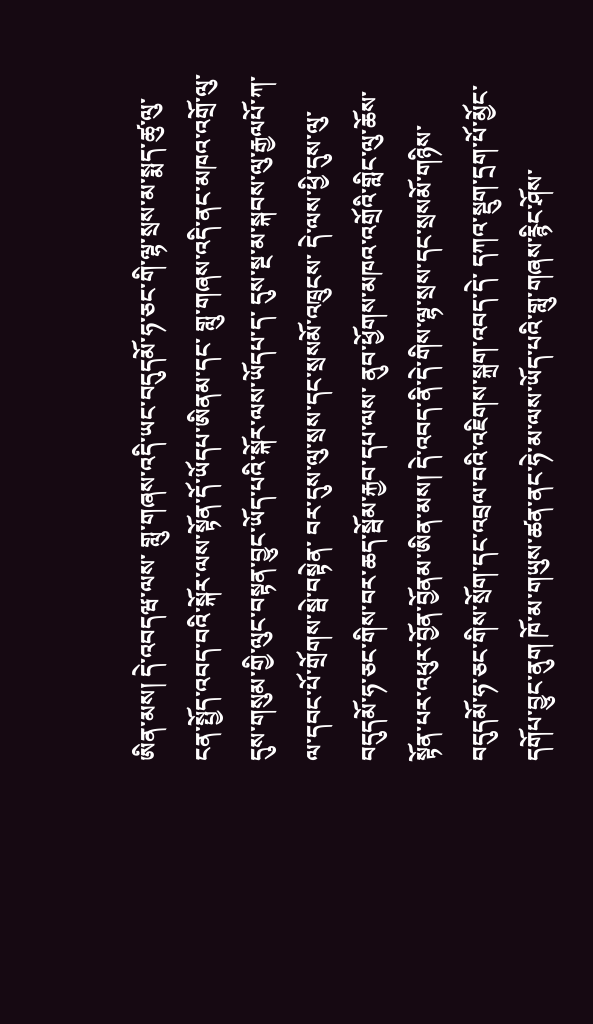ཨིན་མས། དེ་འབདཝ་ལས་ གླུ་གཞས་འདི་ཡང་བདུདམོ་ཧ་ཅང་གི་ལྷ་སྲས་མ་སྨད་ཚུ་ལུ་ངན་སྤྱོད་འབད་བའི་སྐོར་ལས་སྟོན་དོ་ཡོདཔ་ཨིནམ་དང་ གླུ་གཞས་འདི་ནང་མཁའ་འགྲོ་ལུ་དུས་གསུམ་གྱི་ལུང་བསྟན་བྱུང་ཡོད་པའི་སྐོར་ལས་ཡོདཔ་ད་ དུས་སྔ་མ་སྐབས་ལུ་རྒྱལཔོ་ཀ་ལ་དབང་པོ་གྲོགས་སྦེ་བསྟེན་ བར་དུས་ལུ་སྲས་དང་སྲསམོ་འཁྲུངས་ དེ་ལས་ཕྱི་དུས་ལུ་བདུདམོ་ཧ་ཅང་གིས་བར་ཆད་སྦོམ་རྐྱབ་དཔ་ལས་ ནུབ་ཕྱོགས་མཁའ་འགྲོའི་གླིང་ལུ་ཆོས་སྟོན་པར་འཕུར་བྱོན་བྱོནམ་ཨིན་མས། དེ་འབད་ནི་དེ་གིས་ལྷ་སྲས་དང་སྲསམོ་གཉིས་བདུདམོ་ཧ་ཅང་གིས་སྲོག་དང་འབྲལ་བའི་འཇིགས་སྐྲག་འབད་དེ་ དཀའ་སྡུག་དྲག་པོ་མྱོང་དགོཔ་བྱུང་ནུག ཁོ་མ་གཡུས་ཚན་ནང་ཧེ་མ་ལས་ཡོད་པའི་གླུ་གཞས་རྙིང་ཤོས་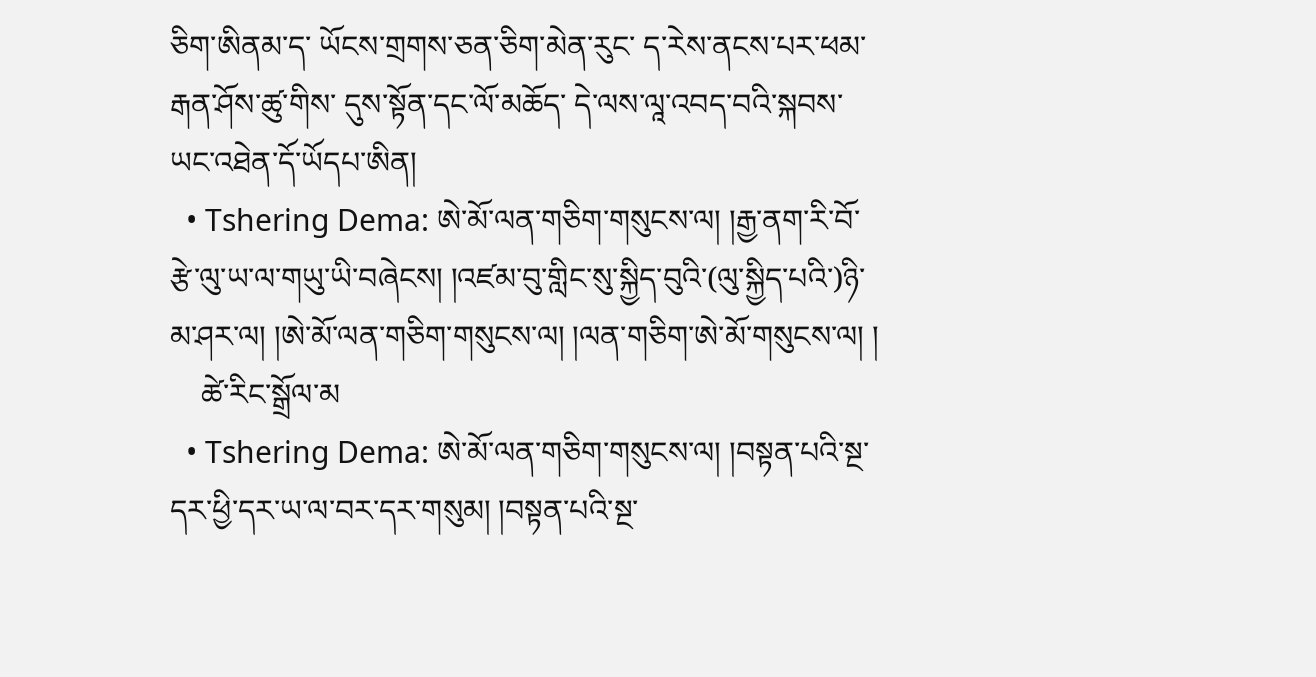ཅིག་ཨིནམ་ད་ ཡོངས་གྲགས་ཅན་ཅིག་མེན་རུང་ ད་རེས་ནངས་པར་ཕམ་རྒན་ཤོས་ཚུ་གིས་ དུས་སྟོན་དང་ལོ་མཆོད་ དེ་ལས་ལཱ་འབད་བའི་སྐབས་ཡང་འཐེན་དོ་ཡོདཔ་ཨིན།
  • Tshering Dema: ཨེ་མོ་ལན་གཅིག་གསུངས་ལ། །རྒྱ་ནག་རི་བོ་རྩེ་ལུ་ཡ་ལ་གཡུ་ཡི་བཞེངས། །འཛམ་བུ་གླིང་སུ་སྐྱིད་བུའི་(ལུ་སྐྱིད་པའི་)ཉི་མ་ཤར་ལ། །ཨེ་མོ་ལན་གཅིག་གསུངས་ལ། །ལན་གཅིག་ཨེ་མོ་གསུངས་ལ། །
    ཚེ་རིང་སྒྲོལ་མ
  • Tshering Dema: ཨེ་མོ་ལན་གཅིག་གསུངས་ལ། །བསྟན་པའི་སྔ་དར་ཕྱི་དར་ཡ་ལ་བར་དར་གསུམ། །བསྟན་པའི་སྔ་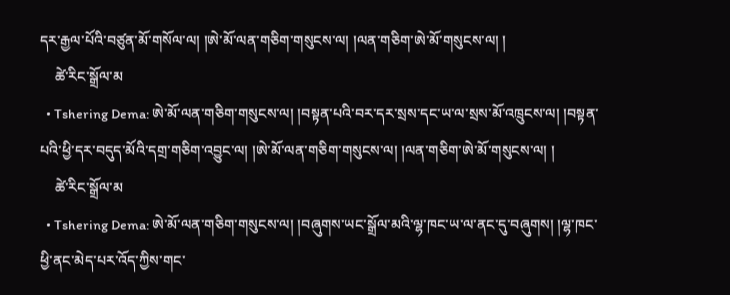དར་རྒྱལ་པོའི་བཙུན་མོ་གསོལ་ལ། །ཨེ་མོ་ལན་གཅིག་གསུངས་ལ། །ལན་གཅིག་ཨེ་མོ་གསུངས་ལ། །
    ཚེ་རིང་སྒྲོལ་མ
  • Tshering Dema: ཨེ་མོ་ལན་གཅིག་གསུངས་ལ། །བསྟན་པའི་བར་དར་སྲས་དང་ཡ་ལ་སྲས་མོ་འཁྲུངས་ལ། །བསྟན་པའི་ཕྱི་དར་བདུད་མོའི་དགྲ་གཅིག་འབྱུང་ལ། །ཨེ་མོ་ལན་གཅིག་གསུངས་ལ། །ལན་གཅིག་ཨེ་མོ་གསུངས་ལ། །
    ཚེ་རིང་སྒྲོལ་མ
  • Tshering Dema: ཨེ་མོ་ལན་གཅིག་གསུངས་ལ། །བཞུགས་ཡང་སྒྲོལ་མའི་ལྷ་ཁང་ཡ་ལ་ནང་དུ་བཞུགས། །ལྷ་ཁང་ཕྱི་ནང་མེད་པར་འོད་ཀྱིས་གང་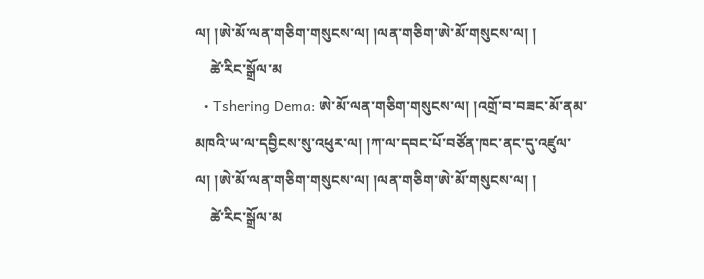ལ། །ཨེ་མོ་ལན་གཅིག་གསུངས་ལ། །ལན་གཅིག་ཨེ་མོ་གསུངས་ལ། །
    ཚེ་རིང་སྒྲོལ་མ
  • Tshering Dema: ཨེ་མོ་ལན་གཅིག་གསུངས་ལ། །འགྲོ་བ་བཟང་མོ་ནམ་མཁའི་ཡ་ལ་དབྱིངས་སུ་འཕུར་ལ། །ཀ་ལ་དབང་པོ་བཙོན་ཁང་ནང་དུ་འཛུལ་ལ། །ཨེ་མོ་ལན་གཅིག་གསུངས་ལ། །ལན་གཅིག་ཨེ་མོ་གསུངས་ལ། །
    ཚེ་རིང་སྒྲོལ་མ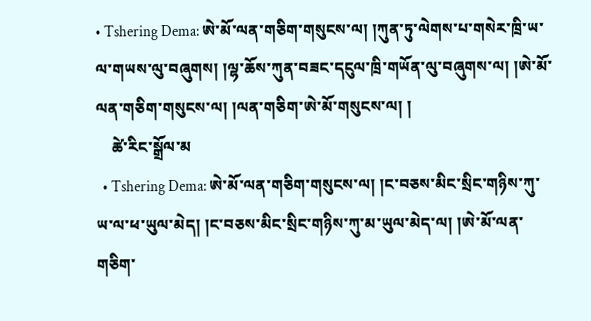• Tshering Dema: ཨེ་མོ་ལན་གཅིག་གསུངས་ལ། །ཀུན་ཏུ་ལེགས་པ་གསེར་ཁྲི་ཡ་ལ་གཡས་ལུ་བཞུགས། །ལྷ་ཆོས་ཀུན་བཟང་དངུལ་ཁྲི་གཡོན་ལུ་བཞུགས་ལ། །ཨེ་མོ་ལན་གཅིག་གསུངས་ལ། །ལན་གཅིག་ཨེ་མོ་གསུངས་ལ། །
    ཚེ་རིང་སྒྲོལ་མ
  • Tshering Dema: ཨེ་མོ་ལན་གཅིག་གསུངས་ལ། །ང་བཅས་མིང་སྲིང་གཉིས་ཀུ་ཡ་ལ་ཕ་ཡུལ་མེད། །ང་བཅས་མིང་སྲིང་གཉིས་ཀུ་མ་ཡུལ་མེད་ལ། །ཨེ་མོ་ལན་གཅིག་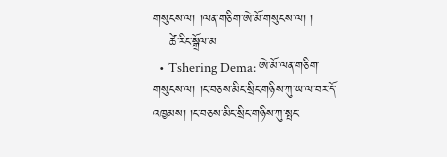གསུངས་ལ། །ལན་གཅིག་ཨེ་མོ་གསུངས་ལ། །
    ཚེ་རིང་སྒྲོལ་མ
  • Tshering Dema: ཨེ་མོ་ལན་གཅིག་གསུངས་ལ། །ང་བཅས་མིང་སྲིང་གཉིས་ཀུ་ཡ་ལ་བར་དོ་འཁྱམས། །ང་བཅས་མིང་སྲིང་གཉིས་ཀུ་སྤང་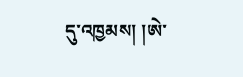དུ་འཁྱམས། །ཨེ་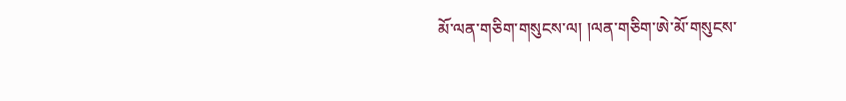མོ་ལན་གཅིག་གསུངས་ལ། །ལན་གཅིག་ཨེ་མོ་གསུངས་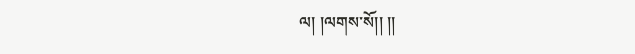ལ། །ལགས་སོ།། །།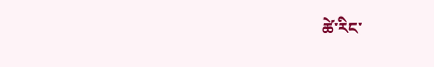ཚེ་རིང་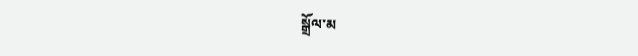སྒྲོལ་མ